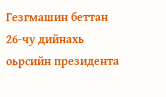Гезгмашин беттан 26-чу дийнахь оьрсийн президента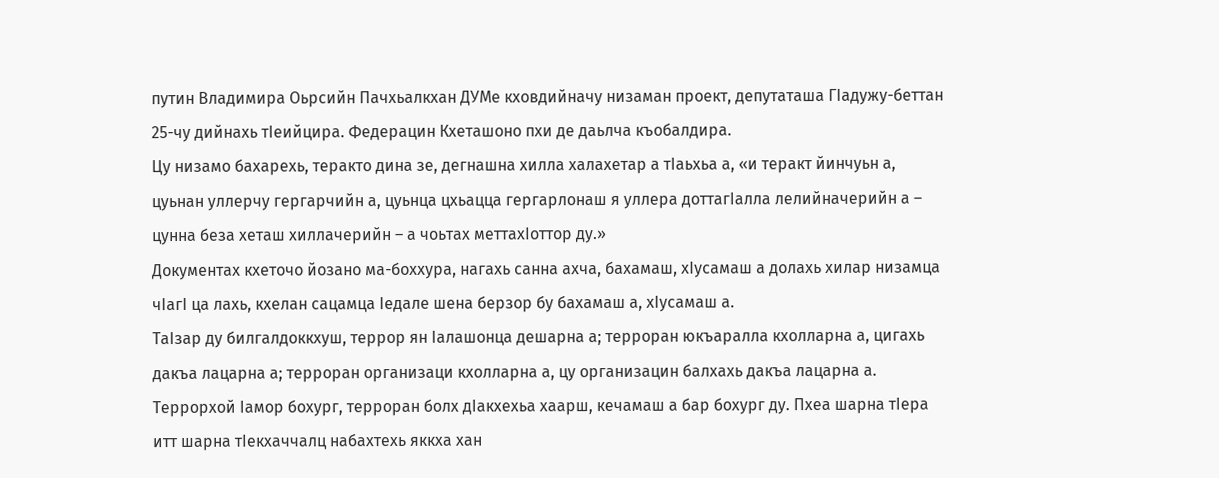путин Владимира Оьрсийн Пачхьалкхан ДУМе кховдийначу низаман проект, депутаташа ГIадужу-беттан 25-чу дийнахь тIеийцира. Федерацин Кхеташоно пхи де даьлча къобалдира.
Цу низамо бахарехь, теракто дина зе, дегнашна хилла халахетар а тIаьхьа а, «и теракт йинчуьн а, цуьнан уллерчу гергарчийн а, цуьнца цхьацца гергарлонаш я уллера доттагIалла лелийначерийн а – цунна беза хеташ хиллачерийн – а чоьтах меттахIоттор ду.»
Документах кхеточо йозано ма-боххура, нагахь санна ахча, бахамаш, хIусамаш а долахь хилар низамца чIагI ца лахь, кхелан сацамца Iедале шена берзор бу бахамаш а, хIусамаш а.
ТаIзар ду билгалдоккхуш, террор ян Iалашонца дешарна а; терроран юкъаралла кхолларна а, цигахь дакъа лацарна а; терроран организаци кхолларна а, цу организацин балхахь дакъа лацарна а.
Террорхой Iамор бохург, терроран болх дIакхехьа хаарш, кечамаш а бар бохург ду. Пхеа шарна тIера итт шарна тIекхаччалц набахтехь яккха хан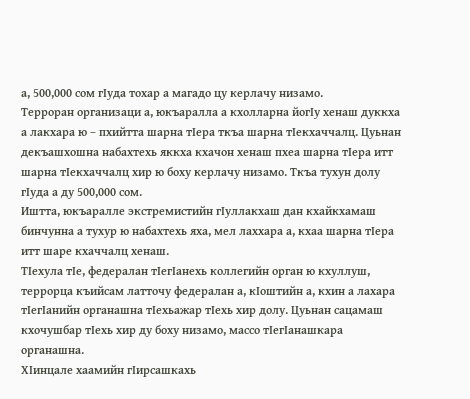а, 500,000 сом гIуда тохар а магадо цу керлачу низамо.
Терроран организаци а, юкъаралла а кхолларна йогIу хенаш дуккха а лакхара ю – пхийтта шарна тIера ткъа шарна тIекхаччалц. Цуьнан декъашхошна набахтехь яккха кхачон хенаш пхеа шарна тIера итт шарна тIекхаччалц хир ю боху керлачу низамо. Ткъа тухун долу гIуда а ду 500,000 сом.
Иштта, юкъаралле экстремистийн гIуллакхаш дан кхайкхамаш бинчунна а тухур ю набахтехь яха, мел лаххара а, кхаа шарна тIера итт шаре кхаччалц хенаш.
ТIехула тIе, федералан тIегIанехь коллегийн орган ю кхуллуш, террорца къийсам латточу федералан а, кIоштийн а, кхин а лахара тIегIанийн органашна тIехьажар тIехь хир долу. Цуьнан сацамаш кхочушбар тIехь хир ду боху низамо, массо тIегIанашкара органашна.
ХIинцале хаамийн гIирсашкахь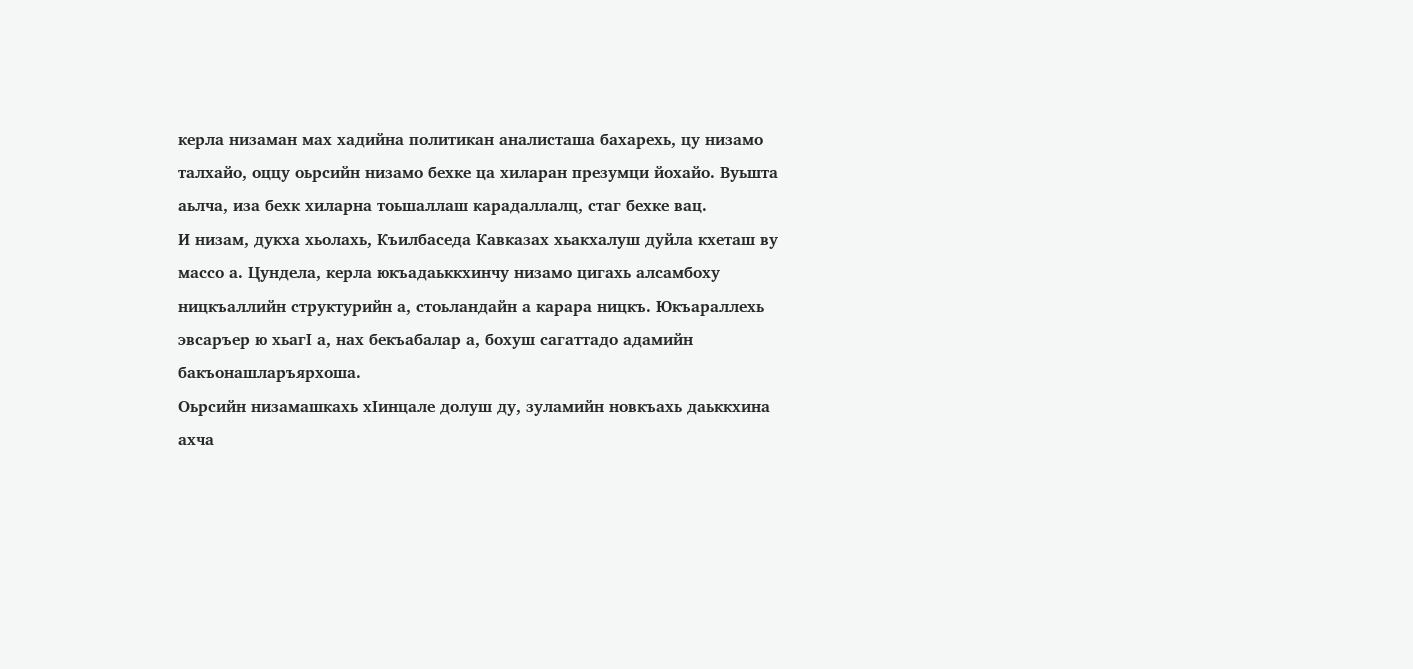керла низаман мах хадийна политикан аналисташа бахарехь, цу низамо талхайо, оццу оьрсийн низамо бехке ца хиларан презумци йохайо. Вуьшта аьлча, иза бехк хиларна тоьшаллаш карадаллалц, стаг бехке вац.
И низам, дукха хьолахь, Къилбаседа Кавказах хьакхалуш дуйла кхеташ ву массо а. Цундела, керла юкъадаьккхинчу низамо цигахь алсамбоху ницкъаллийн структурийн а, стоьландайн а карара ницкъ. Юкъараллехь эвсаръер ю хьагI а, нах бекъабалар а, бохуш сагаттадо адамийн бакъонашларъярхоша.
Оьрсийн низамашкахь хIинцале долуш ду, зуламийн новкъахь даьккхина ахча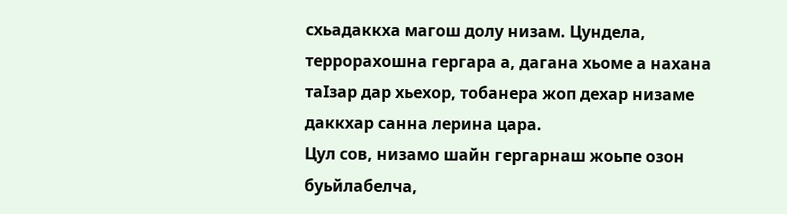схьадаккха магош долу низам. Цундела, террорахошна гергара а, дагана хьоме а нахана таIзар дар хьехор, тобанера жоп дехар низаме даккхар санна лерина цара.
Цул сов, низамо шайн гергарнаш жоьпе озон буьйлабелча,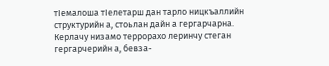тIемалоша тIелетарш дан тарло ницкъаллийн структурийн а, стоьлан дайн а гергарчарна.
Керлачу низамо террорахо леринчу стеган гергарчерийн а, бевза-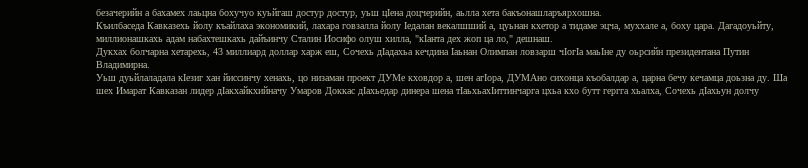безачерийн а бахамех лаьцна бохучуо куьйгаш достур достур, уьш цIена доцчерийн, аьлла хета бакъонашларъярхошна.
Къилбаседа Кавказехь йолу къайлаха экономикий, лахара говзалла йолу Iедалан векалшший а, цуьнан кхетор а тидаме эцча, муххале а, боху цара. Дагадоуьйту, миллионашкахь адам набахтешкахь дайъинчу Сталин Иосифо олуш хилла, "кIанта дех жоп ца ло," дешнаш.
Дукхах болчарна хетарехь, 43 миллиард доллар харж еш, Сочехь дIадахьа кечдина Iаьнан Олимпан ловзарш чIогIа маьIне ду оьрсийн президентана Путин Владимирна.
Уьш дуьйлаладала кIезиг хан йиссинчу хенахь, цо низаман проект ДУМе кховдор а, шен агIора, ДУМАно сихонца къобалдар а, царна бечу кечамца доьзна ду. Ша шех Имарат Кавказан лидер дIакхайкхийначу Умаров Доккас дIахьедар динера шена тIаьхьахIиттинчарга цхьа кхо бутт гергга хьалха, Сочехь дIахьун долчу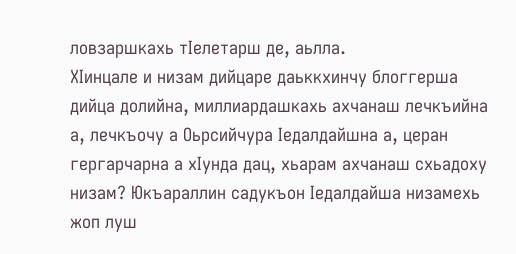ловзаршкахь тIелетарш де, аьлла.
ХIинцале и низам дийцаре даьккхинчу блоггерша дийца долийна, миллиардашкахь ахчанаш лечкъийна а, лечкъочу а Оьрсийчура Iедалдайшна а, церан гергарчарна а хIунда дац, хьарам ахчанаш схьадоху низам? Юкъараллин садукъон Iедалдайша низамехь жоп луш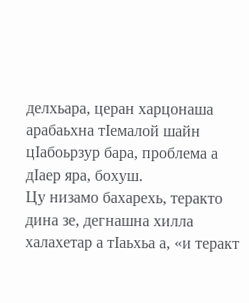делхьара, церан харцонаша арабаьхна тIемалой шайн цIабоьрзур бара, проблема а дIаер яра, бохуш.
Цу низамо бахарехь, теракто дина зе, дегнашна хилла халахетар а тIаьхьа а, «и теракт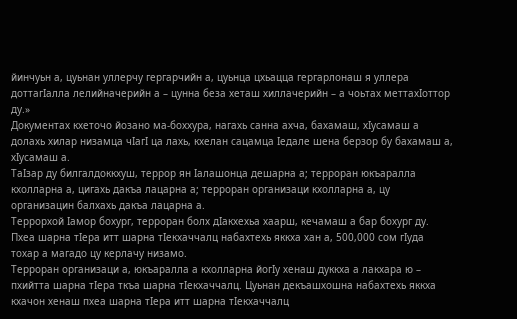йинчуьн а, цуьнан уллерчу гергарчийн а, цуьнца цхьацца гергарлонаш я уллера доттагIалла лелийначерийн а – цунна беза хеташ хиллачерийн – а чоьтах меттахIоттор ду.»
Документах кхеточо йозано ма-боххура, нагахь санна ахча, бахамаш, хIусамаш а долахь хилар низамца чIагI ца лахь, кхелан сацамца Iедале шена берзор бу бахамаш а, хIусамаш а.
ТаIзар ду билгалдоккхуш, террор ян Iалашонца дешарна а; терроран юкъаралла кхолларна а, цигахь дакъа лацарна а; терроран организаци кхолларна а, цу организацин балхахь дакъа лацарна а.
Террорхой Iамор бохург, терроран болх дIакхехьа хаарш, кечамаш а бар бохург ду. Пхеа шарна тIера итт шарна тIекхаччалц набахтехь яккха хан а, 500,000 сом гIуда тохар а магадо цу керлачу низамо.
Терроран организаци а, юкъаралла а кхолларна йогIу хенаш дуккха а лакхара ю – пхийтта шарна тIера ткъа шарна тIекхаччалц. Цуьнан декъашхошна набахтехь яккха кхачон хенаш пхеа шарна тIера итт шарна тIекхаччалц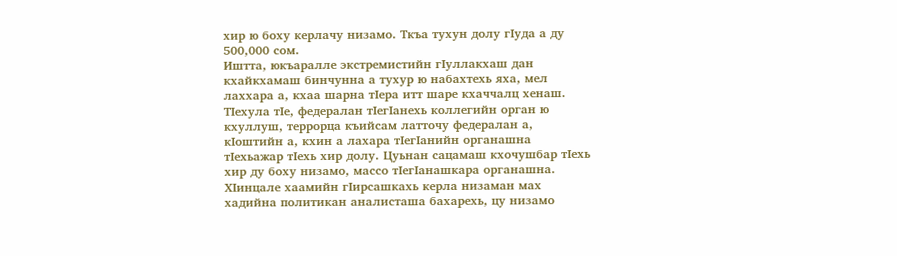хир ю боху керлачу низамо. Ткъа тухун долу гIуда а ду 500,000 сом.
Иштта, юкъаралле экстремистийн гIуллакхаш дан кхайкхамаш бинчунна а тухур ю набахтехь яха, мел лаххара а, кхаа шарна тIера итт шаре кхаччалц хенаш.
ТIехула тIе, федералан тIегIанехь коллегийн орган ю кхуллуш, террорца къийсам латточу федералан а, кIоштийн а, кхин а лахара тIегIанийн органашна тIехьажар тIехь хир долу. Цуьнан сацамаш кхочушбар тIехь хир ду боху низамо, массо тIегIанашкара органашна.
ХIинцале хаамийн гIирсашкахь керла низаман мах хадийна политикан аналисташа бахарехь, цу низамо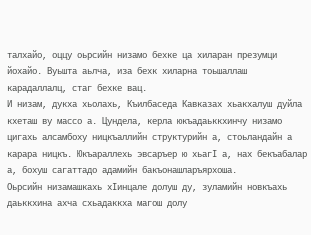талхайо, оццу оьрсийн низамо бехке ца хиларан презумци йохайо. Вуьшта аьлча, иза бехк хиларна тоьшаллаш карадаллалц, стаг бехке вац.
И низам, дукха хьолахь, Къилбаседа Кавказах хьакхалуш дуйла кхеташ ву массо а. Цундела, керла юкъадаьккхинчу низамо цигахь алсамбоху ницкъаллийн структурийн а, стоьландайн а карара ницкъ. Юкъараллехь эвсаръер ю хьагI а, нах бекъабалар а, бохуш сагаттадо адамийн бакъонашларъярхоша.
Оьрсийн низамашкахь хIинцале долуш ду, зуламийн новкъахь даьккхина ахча схьадаккха магош долу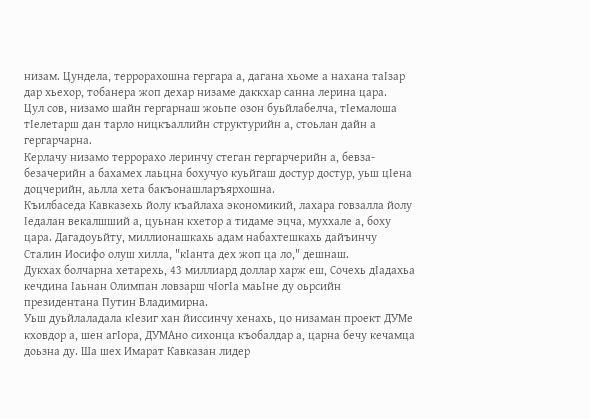низам. Цундела, террорахошна гергара а, дагана хьоме а нахана таIзар дар хьехор, тобанера жоп дехар низаме даккхар санна лерина цара.
Цул сов, низамо шайн гергарнаш жоьпе озон буьйлабелча, тIемалоша тIелетарш дан тарло ницкъаллийн структурийн а, стоьлан дайн а гергарчарна.
Керлачу низамо террорахо леринчу стеган гергарчерийн а, бевза-безачерийн а бахамех лаьцна бохучуо куьйгаш достур достур, уьш цIена доцчерийн, аьлла хета бакъонашларъярхошна.
Къилбаседа Кавказехь йолу къайлаха экономикий, лахара говзалла йолу Iедалан векалшший а, цуьнан кхетор а тидаме эцча, муххале а, боху цара. Дагадоуьйту, миллионашкахь адам набахтешкахь дайъинчу Сталин Иосифо олуш хилла, "кIанта дех жоп ца ло," дешнаш.
Дукхах болчарна хетарехь, 43 миллиард доллар харж еш, Сочехь дIадахьа кечдина Iаьнан Олимпан ловзарш чIогIа маьIне ду оьрсийн президентана Путин Владимирна.
Уьш дуьйлаладала кIезиг хан йиссинчу хенахь, цо низаман проект ДУМе кховдор а, шен агIора, ДУМАно сихонца къобалдар а, царна бечу кечамца доьзна ду. Ша шех Имарат Кавказан лидер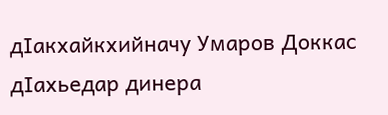дIакхайкхийначу Умаров Доккас дIахьедар динера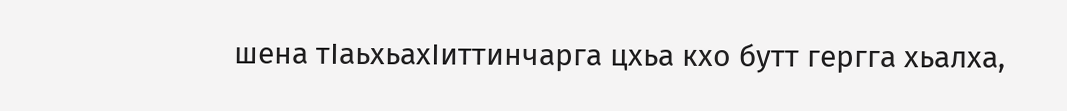шена тIаьхьахIиттинчарга цхьа кхо бутт гергга хьалха,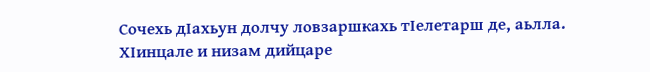Сочехь дIахьун долчу ловзаршкахь тIелетарш де, аьлла.
ХIинцале и низам дийцаре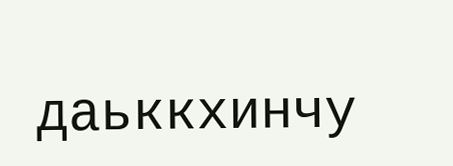даьккхинчу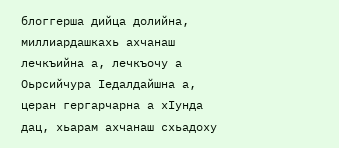блоггерша дийца долийна, миллиардашкахь ахчанаш лечкъийна а, лечкъочу а Оьрсийчура Iедалдайшна а, церан гергарчарна а хIунда дац, хьарам ахчанаш схьадоху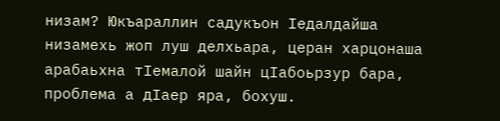низам? Юкъараллин садукъон Iедалдайша низамехь жоп луш делхьара, церан харцонаша арабаьхна тIемалой шайн цIабоьрзур бара, проблема а дIаер яра, бохуш.